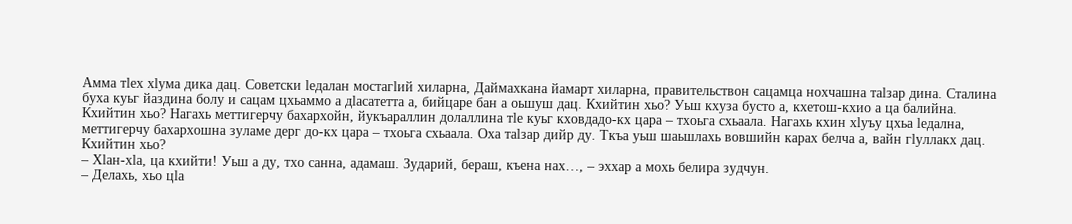Амма тӏех хӏума дика дац. Советски ӏедалан мостагӏий хиларна, Даймахкана йамарт хиларна, правительствон сацамца нохчашна таӏзар дина. Сталина буха куьг йаздина болу и сацам цхьаммо а дӏасатетта а, бийцаре бан а оьшуш дац. Кхийтин хьо? Уьш кхуза бусто а, кхетош-кхио а ца балийна. Кхийтин хьо? Нагахь меттигерчу бахархойн, йукъараллин долаллина тӏе куьг кховдадо-кх цара – тхоьга схьаала. Нагахь кхин хӏуъу цхьа ӏедална, меттигерчу бахархошна зуламе дерг до-кх цара – тхоьга схьаала. Оха таӏзар дийр ду. Ткъа уьш шаьшлахь вовшийн карах белча а, вайн гӏуллакх дац. Кхийтин хьо?
– Хӏан-хӏа, ца кхийти! Уьш а ду, тхо санна, адамаш. Зударий, бераш, къена нах…, – эххар а мохь белира зудчун.
– Делахь, хьо цӏа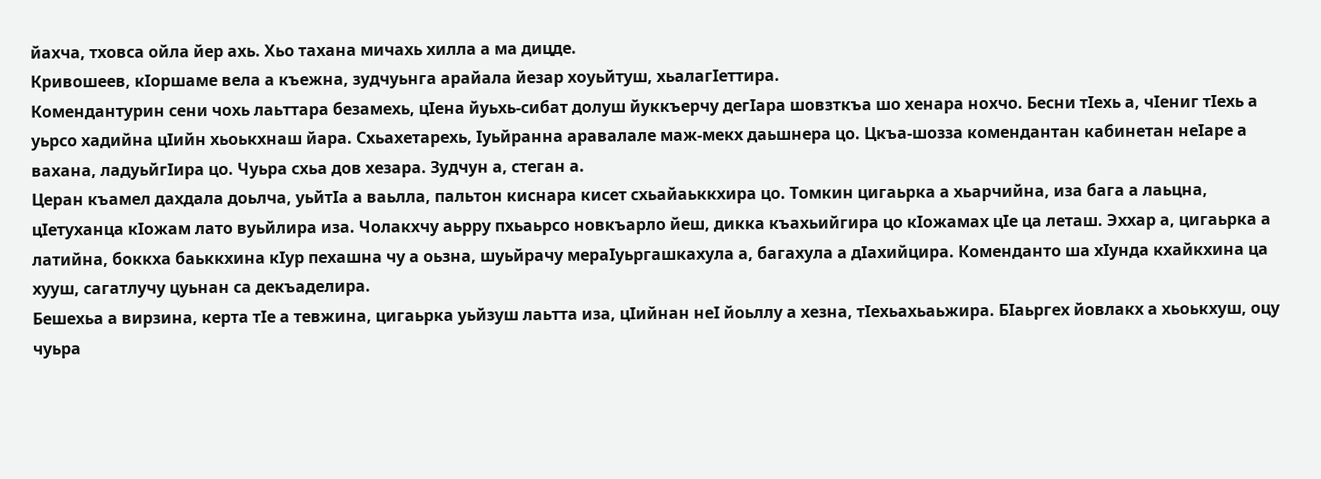йахча, тховса ойла йер ахь. Хьо тахана мичахь хилла а ма дицде.
Кривошеев, кӏоршаме вела а къежна, зудчуьнга арайала йезар хоуьйтуш, хьалагӏеттира.
Комендантурин сени чохь лаьттара безамехь, цӏена йуьхь-сибат долуш йуккъерчу дегӏара шовзткъа шо хенара нохчо. Бесни тӏехь а, чӏениг тӏехь а уьрсо хадийна цӏийн хьоькхнаш йара. Схьахетарехь, ӏуьйранна аравалале маж-мекх даьшнера цо. Цкъа-шозза комендантан кабинетан неӏаре а вахана, ладуьйгӏира цо. Чуьра схьа дов хезара. Зудчун а, стеган а.
Церан къамел дахдала доьлча, уьйтӏа а ваьлла, пальтон киснара кисет схьайаьккхира цо. Томкин цигаьрка а хьарчийна, иза бага а лаьцна, цӏетуханца кӏожам лато вуьйлира иза. Чолакхчу аьрру пхьаьрсо новкъарло йеш, дикка къахьийгира цо кӏожамах цӏе ца леташ. Эххар а, цигаьрка а латийна, боккха баьккхина кӏур пехашна чу а оьзна, шуьйрачу мераӏуьргашкахула а, багахула а дӏахийцира. Коменданто ша хӏунда кхайкхина ца хууш, сагатлучу цуьнан са декъаделира.
Бешехьа а вирзина, керта тӏе а тевжина, цигаьрка уьйзуш лаьтта иза, цӏийнан неӏ йоьллу а хезна, тӏехьахьаьжира. Бӏаьргех йовлакх а хьоькхуш, оцу чуьра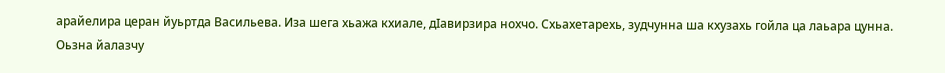арайелира церан йуьртда Васильева. Иза шега хьажа кхиале, дӏавирзира нохчо. Схьахетарехь, зудчунна ша кхузахь гойла ца лаьара цунна.
Оьзна йалазчу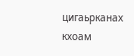цигаьрканах кхоам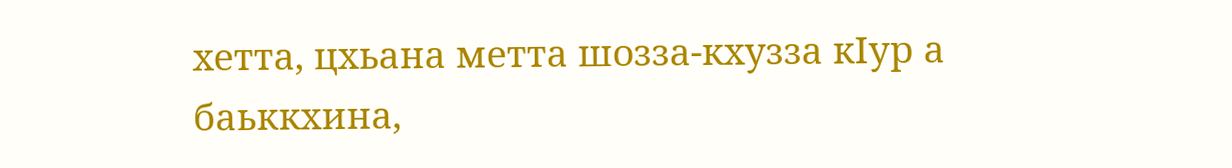хетта, цхьана метта шозза-кхузза кӏур а баьккхина,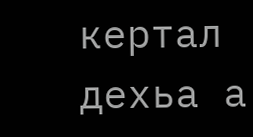кертал дехьа а